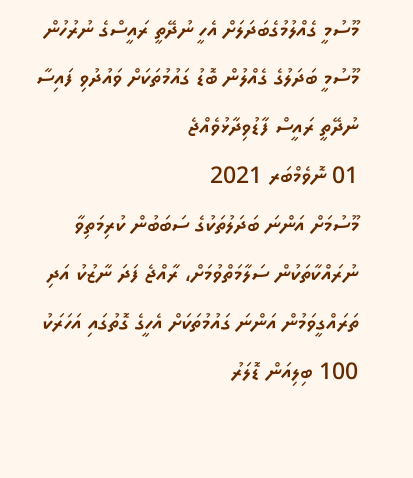މޫސުމީ ގެއްލުމުގެބަދަލަށް އެހީ ނުދޭތީ ރައީސްގެ ނުރުހުން
މޫސުމީ ބަދަލުގެ ގެއްލުން ބޮޑު ގައުމުތަކަށް ވައުދުވި ފައިސާ ނުދޭތީ ރައީސް ފާޑުވިދާޅުވެއްޖެ
01 ނޮވެމްބަރ 2021
މޫސުމަށް އަންނަ ބަދަލުތަކުގެ ސަބަބުން ކުރިމަތިވާ ނުރައްކާތަކުން ސަލާމަތްވުމަށް، ރާއްޖެ ފަދަ ނާޒުކު އަދި ތަރައްގީވަމުން އަންނަ ގައުމުތަކަށް އެހީގެ ގޮތުގައި އަހަރަކު 100 ބިލިއަން ޑޮލަރު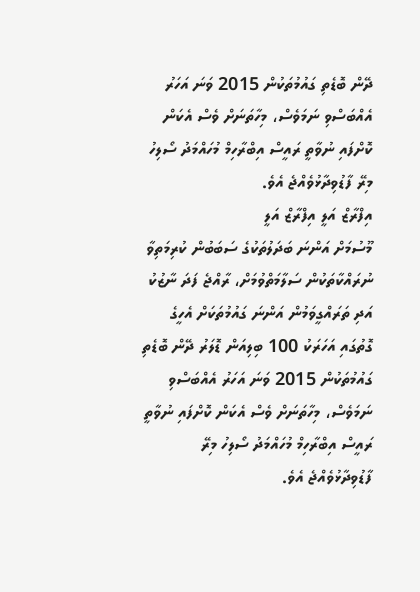ދޭން ބޮޑެތި ގައުމުތަކުން 2015 ވަނަ އަހަރު އެއްބަސްވި ނަމަވެސް، މިހާތަނަށް ވެސް އެކަން ކޮށްފައި ނުވާތީ ރައީސް އިބްރާހިމް މުހައްމަދު ސޯލިހު މިރޭ ފާޑުވިދާޅުވެއްޖެ އެވެ.
އިފްރާޒް އަލީ އިފްރާޒް އަލީ
މޫސުމަށް އަންނަ ބަދަލުތަކުގެ ސަބަބުން ކުރިމަތިވާ ނުރައްކާތަކުން ސަލާމަތްވުމަށް، ރާއްޖެ ފަދަ ނާޒުކު އަދި ތަރައްގީވަމުން އަންނަ ގައުމުތަކަށް އެހީގެ ގޮތުގައި އަހަރަކު 100 ބިލިއަން ޑޮލަރު ދޭން ބޮޑެތި ގައުމުތަކުން 2015 ވަނަ އަހަރު އެއްބަސްވި ނަމަވެސް، މިހާތަނަށް ވެސް އެކަން ކޮށްފައި ނުވާތީ ރައީސް އިބްރާހިމް މުހައްމަދު ސޯލިހު މިރޭ ފާޑުވިދާޅުވެއްޖެ އެވެ.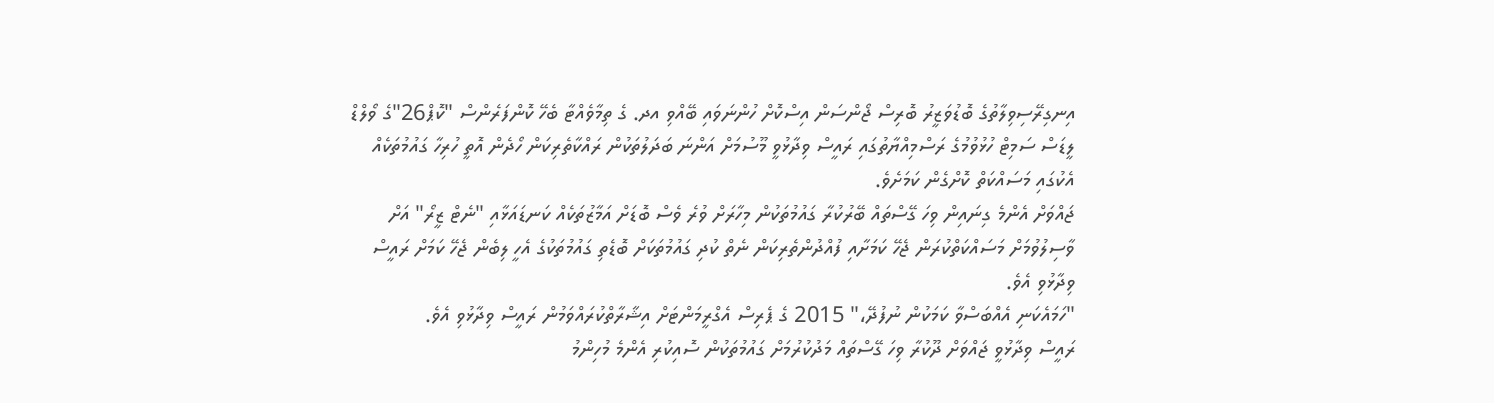އިނގިރޭސިވިލާތުގެ ބޮޑުވަޒީރު ބޮރިސް ޖޯންސަން އިސްކޮށް ހުންނަވައި ބޭއްވި އދ. ގެ ތިމާވެއްޓާ ބެހޭ ކޮންފަރެންސް "ކޮޕް26"ގެ ވޯލްޑް ލީޑަސް ސަމިޓް ހުޅުވުމުގެ ރަސްމިއްޔާތުގައި ރައީސް ވިދާޅުވީ މޫސުމަށް އަންނަ ބަދަލުތަކުން ރައްކާތެރިކަން ހޯދެން އޮތީ ހުރިހާ ގައުމުތަކެއް އެކުގައި މަސައްކަތް ކޮށްގެން ކަމަށެވެ.
ޖައްވަށް އެންމެ ގިނައިން ވިހަ ގޭސްތައް ބޭރުކުރާ ގައުމުތަކުން މިހާރަށް ވުރެ ވެސް ބޮޑަށް އަމާޒުތަކެއް ކަނޑައަޅާއި "ނެޓް ޒީރޯ" އަށް ވާސިލުވުމަށް މަސައްކަތްކުރަން ޖެހޭ ކަމަށާއި ފުއްދުންތެރިކަން ނެތް ކުދި ގައުމުތަކަށް ބޮޑެތި ގައުމުތަކުގެ އެހީ ލިބެން ޖެހޭ ކަމަށް ރައީސް ވިދާޅުވި އެވެ.
"ހަމައެކަނި އެއްބަސްވާ ކަމަކުން ނުފުދޭ،" 2015 ގެ ޕެރިސް އެގްރީމަންޓަށް އިޝާރާތްކުރައްވަމުން ރައީސް ވިދާޅުވި އެވެ.
ރައީސް ވިދާޅުވީ ޖައްވަށް ދޫކުރާ ވިހަ ގޭސްތައް މަދުކުރުމަށް ގައުމުތަކުން ސޮއިކުރި އެންމެ މުހިންމު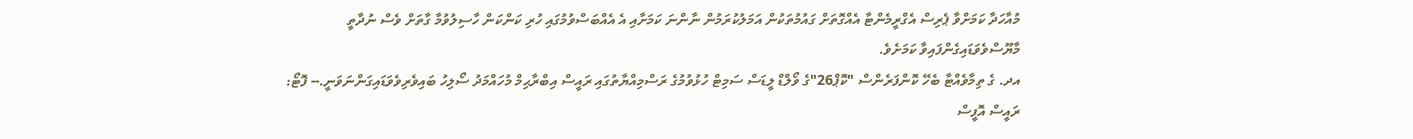މުއާހަދާ ކަމަށްވާ ޕެރިސް އެގްރީމެންޓާ އެއްގޮތަށް ގައުމުތަކުން އަމަލުކުރަމުން ނާންނަ ކަމަށާއި އެ އެއްބަސްވުމުގައި ހުރި ކަންކަން ހާސިލުވުމާ ގާތަށް ވެސް ނުދާތީ މާޔޫސްވެވަޑައިގެންފައިވާ ކަމަށެވެ.
އދ. ގެ ތިމާވެއްޓާ ބެހޭ ކޮންފަރެންސް "ކޮޕް26"ގެ ވޯލްޑް ލީޑަސް ސަމިޓް ހުޅުވުމުގެ ރަސްމިއްޔާތުގައި ރައީސް އިބްރާޙިމް މުހައްމަދު ސޯލިހު ބައިވެރިވެވަޑައިގަންނަވަނީ.-- ފޮޓޯ: ރައީސް އޮފީސް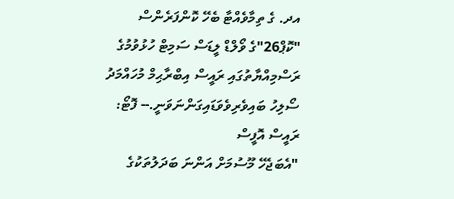އދ. ގެ ތިމާވެއްޓާ ބެހޭ ކޮންފަރެންސް "ކޮޕް26"ގެ ވޯލްޑް ލީޑަސް ސަމިޓް ހުޅުވުމުގެ ރަސްމިއްޔާތުގައި ރައީސް އިބްރާޙިމް މުހައްމަދު ސޯލިހު ބައިވެރިވެވަޑައިގަންނަވަނީ.-- ފޮޓޯ: ރައީސް އޮފީސް
"އެބަޖެހޭ މޫސުމަށް އަންނަ ބަދަލުތަކުގެ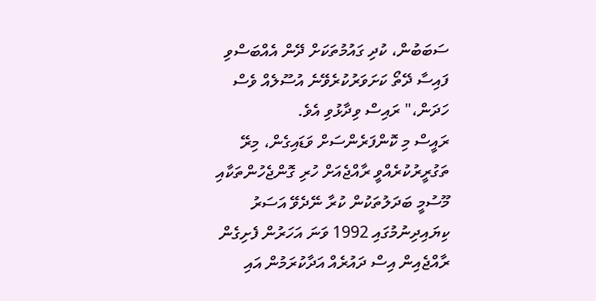ސަބަބުން، ކުދި ގައުމުތަކަށް ދޭން އެއްބަސްވި ފައިސާ ދޭތޯ ކަށަވަރުކުރެވޭނެ އުސޫލެއް ވެސް ހަދަން،" ރައިސް ވިދާޅުވި އެވެ.
ރައީސް މި ކޮންފަރެންސަށް ވަޑައިގެން، މިރޭ ތަގުރީރުކުރެއްވީ ރާއްޖެއަށް ހުރި ގޮންޖެހުންތަކާއި މޫސުމީ ބަދަލުތަކުން ކުރާ ނޭދެވޭ އަސަރު ކިޔައިދިނުމުގައި 1992 ވަނަ އަހަރުން ފެށިގެން ރާއްޖެއިން އިސް ދައުރެއް އަދާކުރަމުން އައި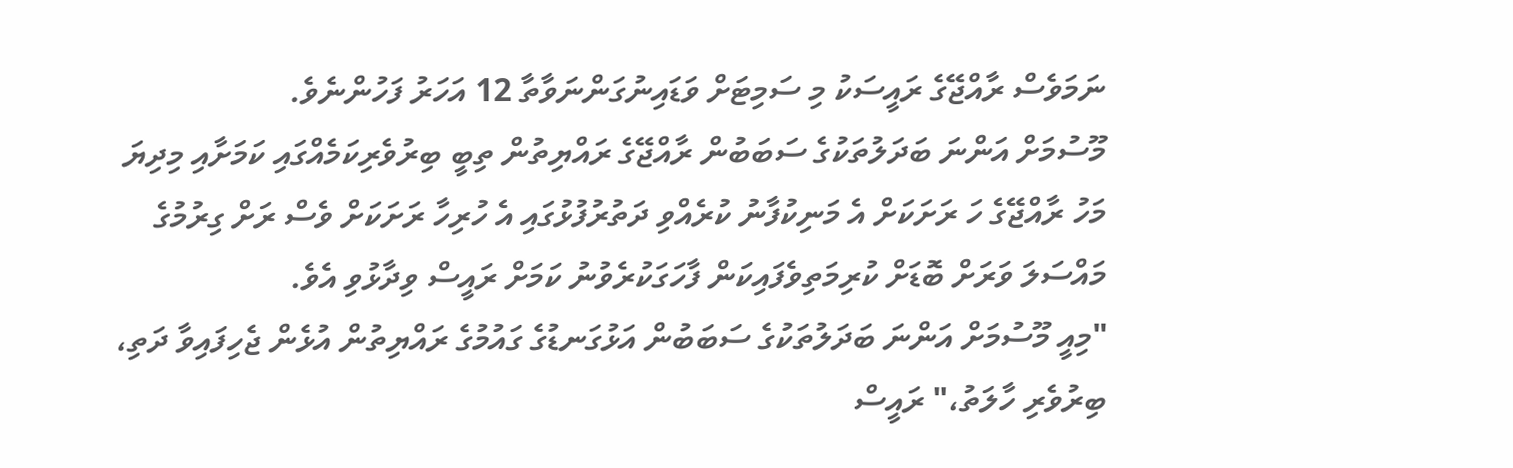ނަމަވެސް ރާއްޖޭގެ ރައީސަކު މި ސަމިޓަށް ވަޑައިނުގަންނަވާތާ 12 އަހަރު ފަހުންނެވެ.
މޫސުމަށް އަންނަ ބަދަލުތަކުގެ ސަބަބުން ރާއްޖޭގެ ރައްޔިތުން ތިބީ ބިރުވެރިކަމެއްގައި ކަމަށާއި މިދިޔަ މަހު ރާއްޖޭގެ ހަ ރަށަކަށް އެ މަނިކުފާނު ކުރެއްވި ދަތުރުފުޅުގައި އެ ހުރިހާ ރަށަކަށް ވެސް ރަށް ގިރުމުގެ މައްސަލަ ވަރަށް ބޮޑަށް ކުރިމަތިވެފައިކަން ފާހަގަކުރެވުނު ކަމަށް ރައީސް ވިދާޅުވި އެވެ.
"މިއީ މޫސުމަށް އަންނަ ބަދަލުތަކުގެ ސަބަބުން އަޅުގަނޑުގެ ގައުމުގެ ރައްޔިތުން އުޅެން ޖެހިފައިވާ ދަތި، ބިރުވެރި ހާލަތު،" ރައީސް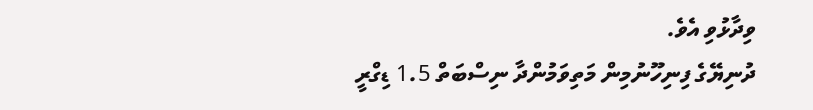ވިދާޅުވި އެވެ.
ދުނިޔޭގެ ފިނިހޫނުމިން މަތިވަމުންދާ ނިސްބަތް 1.5 ޑިގްރީ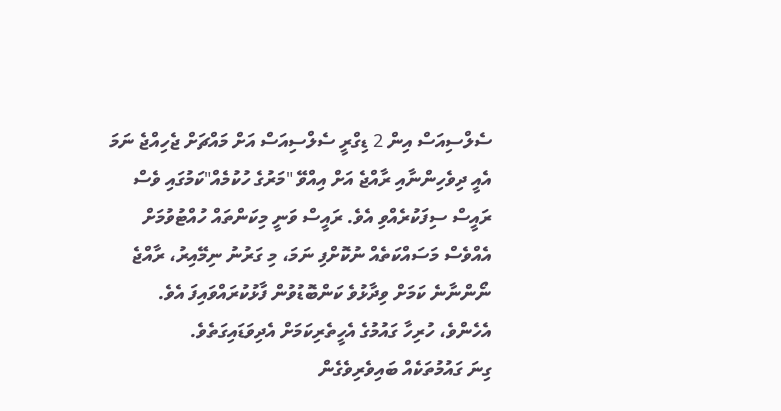ސެލްސިއަސް އިން 2 ޑިގްރީ ސެލްސިއަސް އަށް މައްޗަށް ޖެހިއްޖެ ނަމަ އެއީ ދިވެހިންނާއި ރާއްޖެ އަށް އިއްވޭ "މަރުގެ ހުކުމެއް"ކަމުގައި ވެސް ރައީސް ސިފަކުރެއްވި އެވެ. ރައީސް ވަނީ މިކަންތައް ހުއްޓުވުމަށް އެއްވެސް މަސައްކަތެއް ނުކޮށްފި ނަމަ، މި ގަރުނު ނިމޭއިރު، ރާއްޖެ ނޯންނާނެ ކަމަށް ވިދާޅުވެ ކަންބޮޑުވުން ފާޅުކުރައްވައިފަ އެވެ. އެހެންވެ، ހުރިހާ ގައުމުގެ އެހީތެރިކަމަށް އެދިވަޑައިގަތެވެ.
ގިނަ ގައުމުތަކެއް ބައިވެރިވެގެން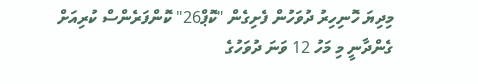މިދިޔަ ހޮނިހިރު ދުވަހުން ފެށިގެން "ކޮޕް26" ކޮންފަރެންސް ކުރިއަށް ގެންދާނީ މި މަހު 12 ވަނަ ދުވަހުގެ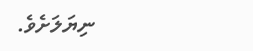ނިޔަލަށެވެ.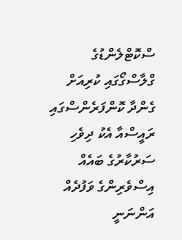ސްކޮޓްލެންޑުގެ ގްލާސްގޯގައި ކުރިއަށް ގެންދާ ކޮންފަރެންސްގައި ރައީސްއާ އެކު ދިވެހި ސަރުކާރުގެ ބައެއް އިސްވެރިންގެ ވަފުދެއް އަންނަނީ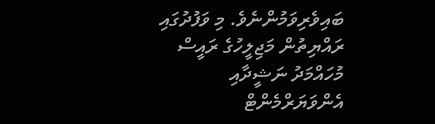ބައިވެރިވަމުންނެވެ. މި ވަފުދުގައި ރައްޔިތުން މަޖިލީހުގެ ރައީސް މުހައްމަދު ނަޝީދާއި އެންވަޔަރްމެންޓް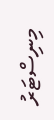މިނިސްޓަރު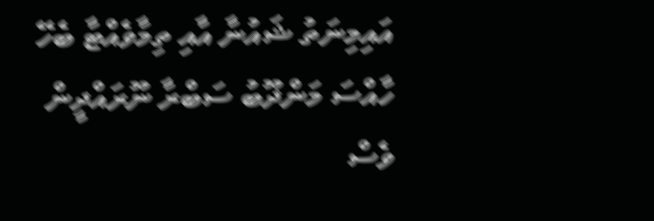އައިމިނަތު ޝައުނާ އާއި ތިމާވެއްޓާ ބެހޭ ހާއްސަ މަންދޫބު ސަބްރާ ނޫރައްދީން ވެސް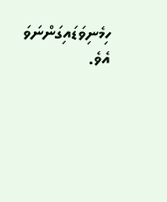ހިމެނިވަޑައިގަންނަވަ އެވެ.